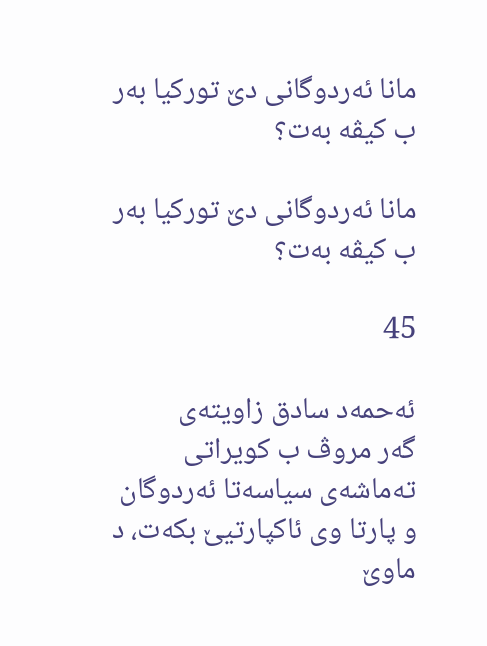مانا ئه‌ردوگانى دێ توركیا به‌ر ب كیڤه‌ به‌ت؟

مانا ئه‌ردوگانى دێ توركیا به‌ر ب كیڤه‌ به‌ت؟

45

ئه‌حمه‌د سادق زاویته‌ى
گه‌ر مروڤ ب كویراتى ته‌ماشه‌ى سیاسه‌تا ئه‌ردوگان و پارتا وى ئاكپارتیێ بكه‌ت، د ماوێ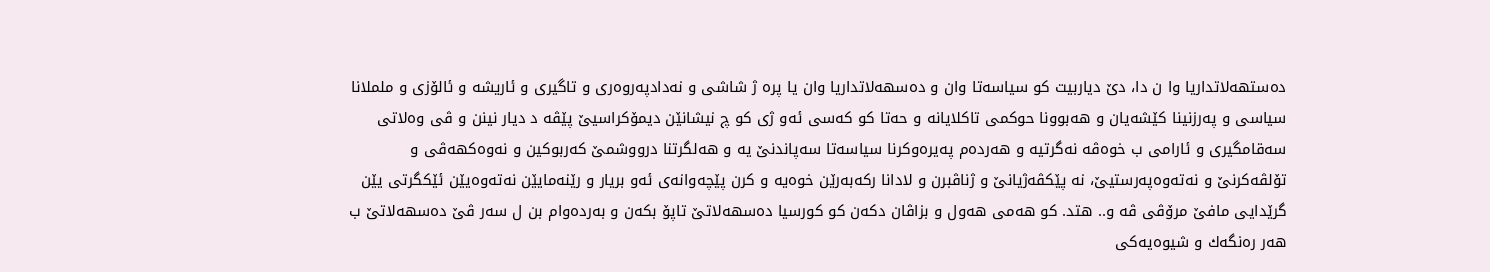ده‌ستهه‌لاتداریا وا ن دا، دێ دیاربیت كو سیاسه‌تا وان و ده‌سهه‌لاتداریا وان یا پره‌ ژ شاشى و نه‌دادپه‌روه‌رى و تاگیرى و ئاریشه‌ و ئالۆزى و ململانا سیاسى و په‌رزنینا كێشه‌یان و هه‌بوونا حوكمی تاكلایانه‌ و حه‌تا كو كه‌سى ئه‌و ژى كو چ نیشانێن دیمۆكراسیێ پێڤه‌ د دیار نینن و ڤى وه‌لاتى سه‌قامگیرى و ئارامى ب خوه‌ڤه‌ نه‌گرتیه‌ و هه‌رده‌م په‌یره‌وكرنا سیاسه‌تا سه‌پاندنێ یه‌ و هه‌لگرتنا درووشمێ كه‌ربوكین و نه‌وه‌كهه‌ڤی و تۆلڤه‌كرنێ و نه‌ته‌وه‌په‌رستیێ، نه‌ پێكڤه‌ژیانێ و ژناڤبرن و لادانا ركه‌به‌رێن خوه‌یه‌ و كرن پێچه‌وانه‌ى ئه‌و بریار و رێنه‌مایێن نه‌ته‌وه‌یێن ئێكگرتى یێن گرێدایى مافێ مرۆڤى ڤه‌ و.. هتد. كو هه‌مى هه‌ول و بزاڤان دكه‌ن كو كورسیا ده‌سهه‌لاتێ تاپۆ بكه‌ن و به‌رده‌وام بن ل سه‌ر ڤێ ده‌سهه‌لاتێ ب هه‌ر ره‌نگه‌ك و شیوه‌یه‌كى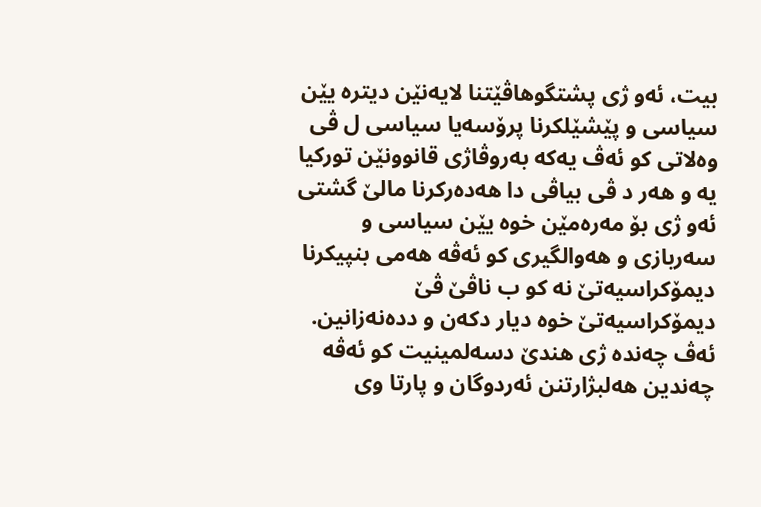بیت، ئه‌و ژى پشتگوهاڤێتنا لایه‌نێن دیتره‌ یێن سیاسی و پێشێلكرنا پرۆسه‌یا سیاسى ل ڤى وه‌لاتى كو ئه‌ڤ یه‌كه‌ به‌روڤاژى قانوونێن توركیا یه‌ و هه‌ر د ڤى بیاڤى دا هه‌ده‌ركرنا مالێ گشتى ئه‌و ژى بۆ مه‌ره‌مێن خوه‌ یێن سیاسى و سه‌ربازى و هه‌والگیرى كو ئه‌ڤه‌ هه‌مى بنپیكرنا دیمۆكراسیه‌تێ نه‌ كو ب ناڤێ ڤێ دیمۆكراسیه‌تێ خوه‌ دیار دكه‌ن و دده‌نه‌زانین. ئه‌ڤ چه‌نده‌ ژى هندێ دسه‌لمینیت كو ئه‌ڤه‌ چه‌ندین هه‌لبژارتنن ئه‌ردوگان و پارتا وى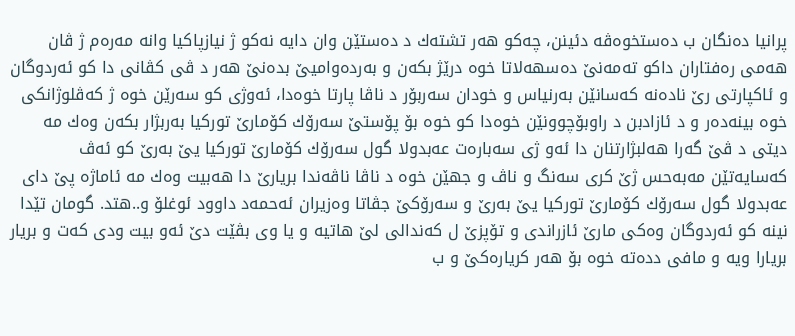پرانیا ده‌نگان ب ده‌ستخوه‌ڤه‌ دئینن، چه‌كو هه‌ر تشته‌ك د ده‌ستێن وان دایه‌ نه‌كو ژ نیازپاكیا وانه‌ مه‌ره‌م ژ ڤان هه‌مى ره‌فتاران داكو ته‌مه‌نێ ده‌سهه‌لاتا خوه‌ درێژ بكه‌ن و به‌رده‌وامیێ بده‌نێ هه‌ر د ڤى كڤانى دا كو ئه‌ردوگان و ئاكپارتى رێ ناده‌نه‌ كه‌سانێن به‌رنیاس و خودان سه‌ربۆر د ناڤا پارتا خوه‌دا، ئه‌وژى كو سه‌رێن خوه‌ ژ كه‌ڤلوژانكی خوه‌ بینه‌ده‌ر و د ئازادبن د راوبۆچوونێن خوه‌دا كو خوه‌ بۆ پۆستێ سه‌رۆك كۆمارێ توركیا به‌ربژار بكه‌ن وه‌ك مه‌ دیتى د ڤێ گه‌را هه‌لبژارتنان دا ئه‌و ژى سه‌باره‌ت عه‌بدولا گول سه‌رۆك كۆمارێ توركیا یێ به‌رێ كو ئه‌ڤ كه‌سایه‌تێن مه‌به‌حس ژێ كرى سه‌نگ و ناڤ و جهێن خوه‌ د ناڤا ناڤه‌ندا بریارێ دا هه‌بیت وه‌ك مه‌ ئاماژه‌ پێ داى عه‌بدولا گول سه‌رۆك كۆمارێ توركیا یێ به‌رێ و سه‌رۆكێ جڤاتا وه‌زیران ئه‌حمه‌د داوود ئوغلۆ و..هتد. گومان تێدا نینه‌ كو ئه‌ردوگان وه‌كى مارێ ئازراندى و تۆپزێ ل كه‌ندالى لێ هاتیه‌ و یا وى بڤێت دێ ئه‌و بیت ودی كه‌ت و بریار بریارا ویه‌ و مافى دده‌ته‌ خوه‌ بۆ هه‌ر كریاره‌كێ و ب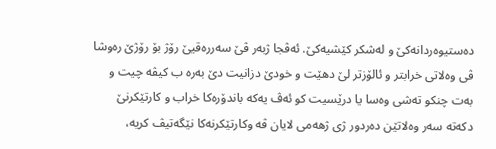ده‌ستیوه‌ردانه‌كێ و له‌شكر كێشیه‌كێ. ئه‌ڤجا ژبه‌ر ڤێ سه‌رره‌قیێ رۆژ بۆ رۆژێ ره‌وشا ڤى وه‌لاتى خرابتر و ئالۆزتر لێ دهێت و خودێ دزانیت دێ به‌ره‌ ب كیڤه‌ چیت و به‌ت چنكو ته‌شى وه‌سا یا درێسیت كو ئه‌ڤ یه‌كه‌ باندۆره‌كا خراب و كارتێكرنێ دكه‌ته‌ سه‌ر وه‌لاتێن ده‌ردور ژى ژهه‌مى لایان ڤه‌ وكارتێكرنه‌كا نێگه‌تیڤ كریه‌،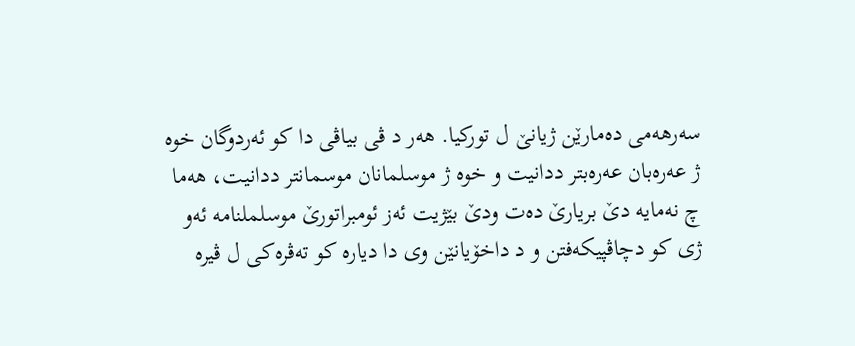سه‌رهه‌مى ده‌مارێن ژیانێ ل توركیا. هه‌ر د ڤى بیاڤى دا كو ئه‌ردوگان خوه‌ ژ عه‌ره‌بان عه‌ره‌بتر ددانیت و خوه‌ ژ موسلمانان موسمانتر ددانیت، هه‌ما چ نه‌مایه‌ دێ بریارێ ده‌ت ودێ بێژیت ئه‌ز ئومبراتورێ موسلملنامه‌ ئه‌و ژى كو دچاڤپیكه‌فتن و د داخۆیانێن وی دا دیاره‌ كو ته‌ڤره‌كى ل ڤیره‌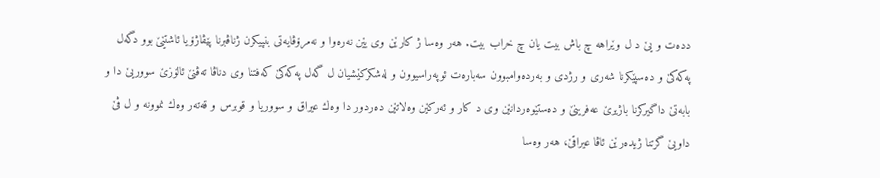دده‌ت و یێ د ل وێراهه‌ چ باش بیت یان چ خراب بیت. هه‌ر وه‌سا ژ كارێن وى یێن نه‌ره‌وا و نه‌مرۆڤایه‌تى بنپیكرن ژناڤبرنا پێڤاژۆیا ئاشتێێ بوو دگه‌ل په‌كه‌كێ و ده‌سپێكرنا شه‌رى و رژدى و به‌رده‌وامبوون سه‌باره‌ت ئوپه‌راسیوون و له‌شكركێشیان ل گه‌ل په‌كه‌كێ كه‌فتنا وى دناڤا ته‌ڤنێ ئالۆزێ سووریێ دا و بابه‌تێ داگیركرنا باژیرێ عه‌فرینێ و ده‌ستێوه‌ردانێن وى د كار و ئه‌ركێن وه‌لاتێن ده‌ردور دا وه‌ك عیراق و سووریا و قوبرس و قه‌ته‌ر وه‌ك نموونه‌ و ل ڤێ داویێ گرتنا ژیده‌رێن ئاڤا عیراقێ، هه‌ر وه‌سا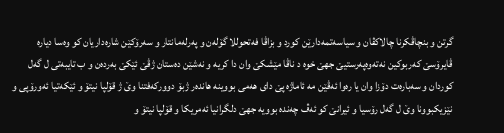گرتن و بنچاڤكرنا چالاكڤان و سیاسه‌تمه‌دارێن كورد و بزاڤا فه‌تحوللا گۆله‌ن و په‌رله‌مانتار و سه‌رۆكێن شاره‌داریان كو وه‌سا دیاره‌ ڤایرۆسێ كه‌ربوكین نه‌ته‌وه‌په‌رستیێ جهێ خوه‌ د ناڤا مێشكێ وان دا كریه‌ و نه‌شێن ده‌ستان ژڤێ ئێكێ به‌رده‌ن و ب تایبه‌تى ل گه‌ل كوردان و سه‌باره‌ت دۆزا وان یا ره‌وا ئه‌ڤێن مه‌ ئاماژه‌ پێ داى هه‌مى بووینه‌ هانده‌ر ژبۆ دووركه‌فتنا وێ ژ قۆلپا نیتۆ و ئێكه‌تیا ئه‌ورۆپى و نێزیكبوونا وێ ل گه‌ل رۆسیا و ئیرانێ كو ئه‌ڤ چه‌نده‌ بوویه‌ جهێ دلگرانیا ئه‌مریكا و قۆلپا نیتۆ و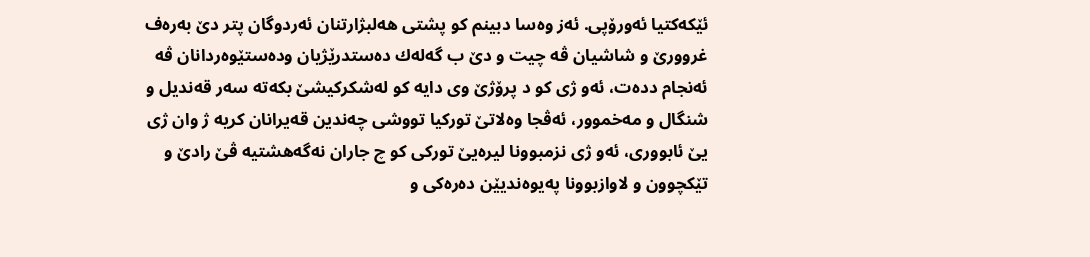ئێكه‌كتیا ئه‌ورۆپى. ئه‌ز وه‌سا دبینم كو پشتى هه‌لبژارتنان ئه‌ردوگان پتر دێ به‌ره‌ف غروورێ و شاشیان ڤه‌ چیت و دێ ب گه‌له‌ك ده‌ستدرێژیان وده‌ستێوه‌ردانان ڤه‌ ئه‌نجام دده‌ت، ئه‌و ژى كو د پرۆژێ وى دایه‌ كو له‌شكركیشێ بكه‌ته‌ سه‌ر قه‌ندیل و شنگال و مه‌خموور، ئه‌ڤجا وه‌لاتێ توركیا تووشى چه‌ندین قه‌یرانان كریه‌ ژ وان ژى یێ ئابوورى، ئه‌و ژى نزمبوونا لیره‌یێ توركى كو چ جاران نه‌گه‌هشتیه‌ ڤێ رادێ و تێكچوون و لاوازبوونا په‌یوه‌ندیێن ده‌ره‌كى و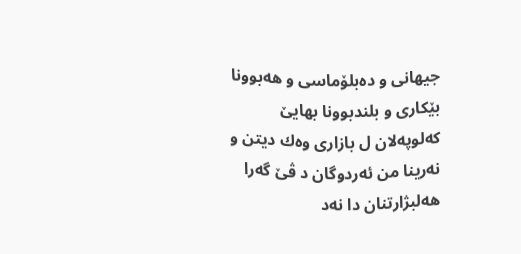جیهانى و ده‌بلۆماسى و هه‌بوونا بێكاری و بلندبوونا بهایێ كه‌لوپه‌لان ل بازارى وه‌ك دیتن و نه‌رینا من ئه‌ردوگان د ڤێ گه‌را هه‌لبژارتنان دا نه‌د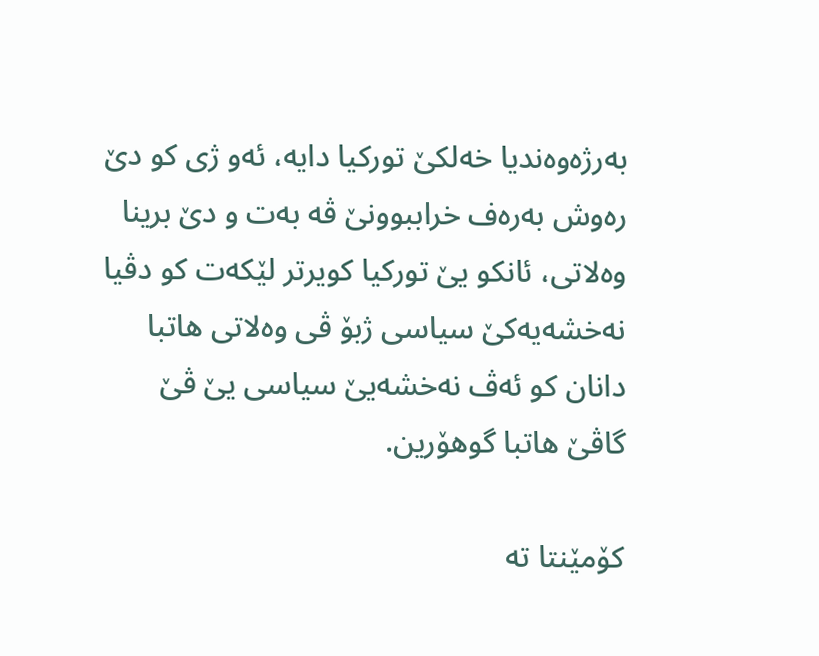به‌رژه‌وه‌ندیا خه‌لكێ توركیا دایه‌، ئه‌و ژى كو دێ ره‌وش به‌ره‌ف خراببوونێ ڤه‌ به‌ت و دێ برینا وه‌لاتى، ئانكو یێ توركیا كویرتر لێكه‌ت كو دڤیا نه‌خشه‌یه‌كێ سیاسى ژبۆ ڤى وه‌لاتى هاتبا دانان كو ئه‌ڤ نه‌خشه‌یێ سیاسی یێ ڤێ گاڤێ هاتبا گوهۆرین.

کۆمێنتا تە